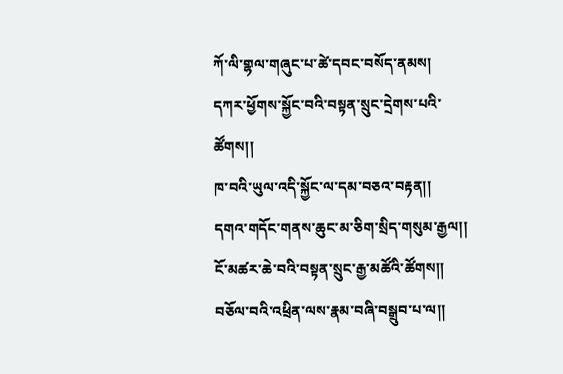ཀོ་ལི་གྷལ་གཞུང་པ་ཚེ་དབང་བསོད་ནམས།
དཀར་ཕྱོགས་སྐྱོང་བའི་བསྟན་སྲུང་དྲེགས་པའི་ཚོགས།།
ཁ་བའི་ཡུལ་འདི་སྐྱོང་ལ་དམ་བཅའ་བརྟན།།
དགའ་གདོང་གནས་ཆུང་མ་ཅིག་སྲིད་གསུམ་རྒྱལ།།
ངོ་མཚར་ཆེ་བའི་བསྟན་སྲུང་རྒྱ་མཚོའི་ཚོགས།།
བཅོལ་བའི་འཕྲིན་ལས་རྣམ་བཞི་བསྒྲུབ་པ་ལ།།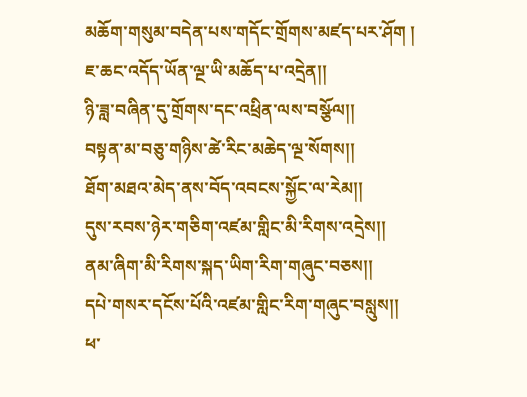མཆོག་གསུམ་བདེན་པས་གདོང་གྲོགས་མཛད་པར་ཤོག །
ཇ་ཆང་འདོད་ཡོན་ལྔ་ཡི་མཆོད་པ་འདྲེན།།
ཉི་ཟླ་བཞིན་དུ་གྲོགས་དང་འཕྲིན་ལས་བསྩོལ།།
བསྟན་མ་བཅུ་གཉིས་ཚེ་རིང་མཆེད་ལྔ་སོགས།།
ཐོག་མཐའ་མེད་ནས་བོད་འབངས་སྐྱོང་ལ་རེམ།།
དུས་རབས་ཉེར་གཅིག་འཛམ་གླིང་མི་རིགས་འདྲེས།།
ནམ་ཞིག་མི་རིགས་སྐད་ཡིག་རིག་གཞུང་བཅས།།
དཔེ་གསར་དངོས་པོའི་འཛམ་གླིང་རིག་གཞུང་བསླུས།།
ཕ་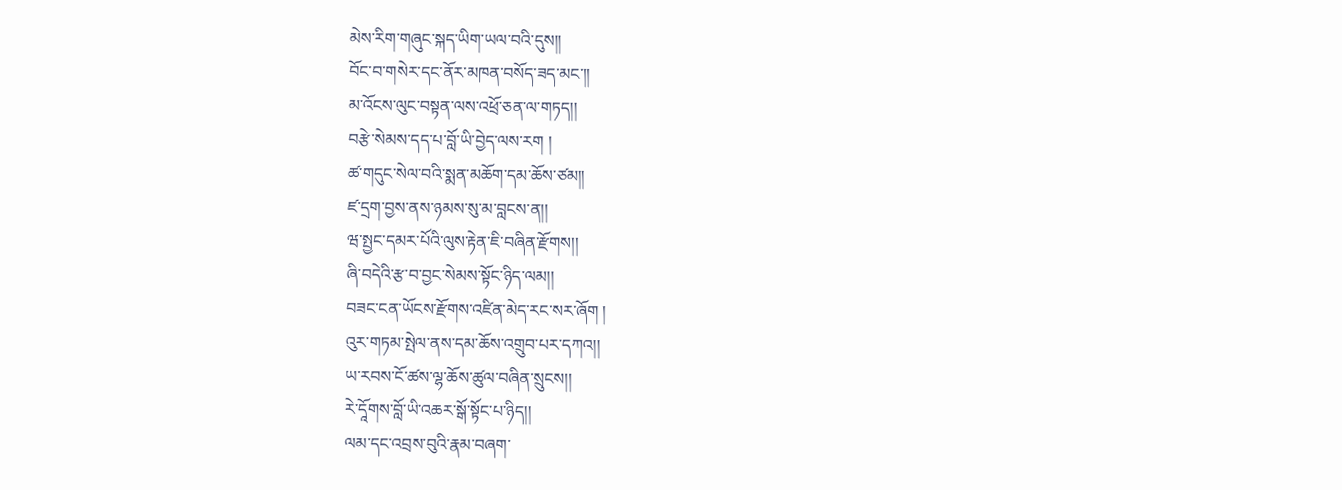མེས་རིག་གཞུང་སྐད་ཡིག་ཡལ་བའི་དུས།།
བོང་བ་གསེར་དང་ནོར་མཁན་བསོད་ཟད་མང་།།
མ་འོངས་ལུང་བསྟན་ལས་འཕྲོ་ཅན་ལ་གཏད།།
བརྩེ་སེམས་དད་པ་བློ་ཡི་བྱེད་ལས་རག །
ཚ་གདུང་སེལ་བའི་སྨན་མཆོག་དམ་ཆོས་ཙམ།།
ཛ་དྲག་བྱས་ནས་ཉམས་སུ་མ་བླངས་ན།།
ཝ་སྤྱང་དམར་པོའི་ལུས་རྟེན་ཇི་བཞིན་རྫོགས།།
ཞི་བདེའི་རྩ་བ་བྱང་སེམས་སྟོང་ཉིད་ལམ།།
བཟང་ངན་ཡོངས་རྫོགས་འཛིན་མེད་རང་སར་ཞོག །
འུར་གཏམ་སྤེལ་ནས་དམ་ཆོས་འགྲུབ་པར་དཀའ།།
ཡ་རབས་ངོ་ཚས་ལྷ་ཆོས་ཚུལ་བཞིན་སྲུངས།།
རེ་དཱོགས་བློ་ཡི་འཆར་སྒོ་སྟོང་པ་ཉིད།།
ལམ་དང་འབྲས་བུའི་རྣམ་བཞག་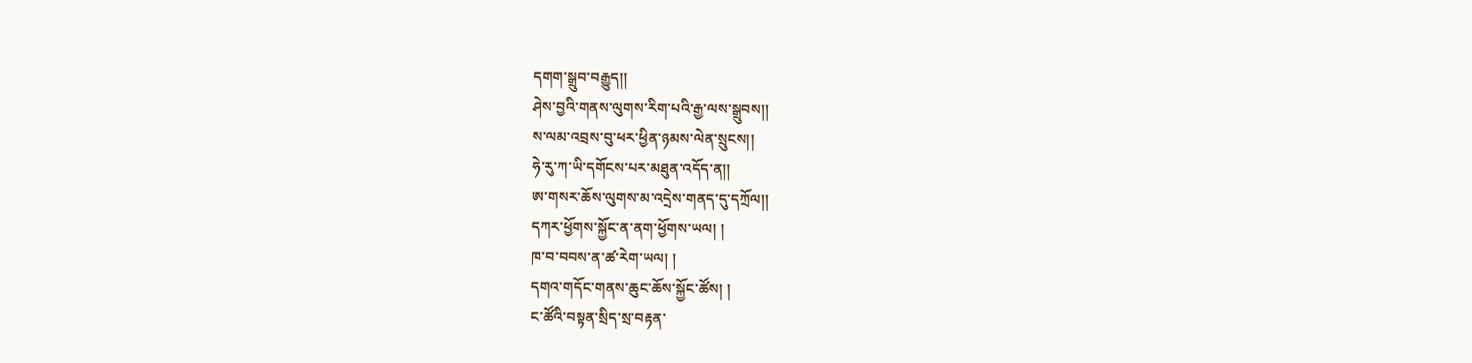དགག་སྒྲུབ་བརྒྱུད།།
ཤེས་བྱའི་གནས་ལུགས་རིག་པའི་རྒྱ་ལས་སྒྲུབས།།
ས་ལམ་འབྲས་བུ་ཕར་ཕྱིན་ཉམས་ལེན་སྲུངས།།
ཧེ་རུ་ཀ་ཡི་དགོངས་པར་མཐུན་འདོད་ན།།
ཨ་གསར་ཆོས་ལུགས་མ་འདྲེས་གནད་དུ་དཀྲོལ།།
དཀར་ཕྱོགས་སྐྱོང་ན་ནག་ཕྱོགས་ཡལ། །
ཁ་བ་བབས་ན་ཚ་རེག་ཡལ། །
དགའ་གདོང་གནས་ཆུང་ཆོས་སྐྱོང་ཚོས། །
ང་ཚོའི་བསྟན་སྲིད་སྲ་བརྟན་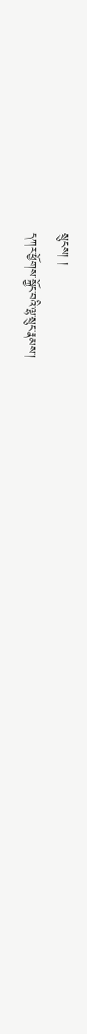སྲུངས། །
དཀར་ཕྱོགས་སྐྱོང་བའི་ལྷ་སྲུང་རྣམས་།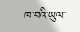ཁ་བའི་ཡུལ་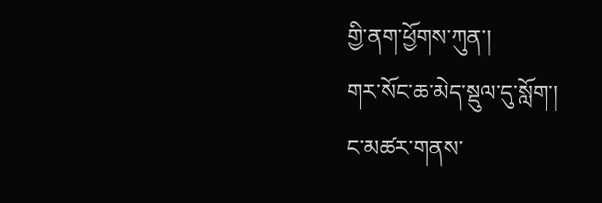གྱི་ནག་ཕྱོགས་ཀུན་།
གར་སོང་ཆ་མེད་སྡུལ་དུ་སློག་།
ང་མཚར་གནས་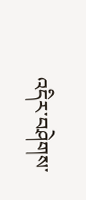འདིར་བཤེགས་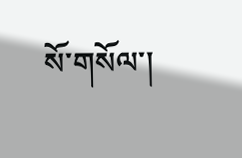སོ་གསོལ་།